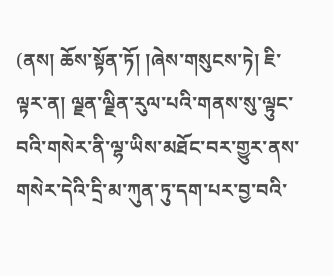(ནས། ཆོས་སྟོན་ཏོ། །ཞེས་གསུངས་ཏེ། ཇི་ལྟར་ན། ལྗན་ལྗིན་རུལ་པའི་གནས་སུ་ལྟུང་བའི་གསེར་ནི་ལྷ་ཡིས་མཐོང་བར་གྱུར་ནས་གསེར་དེའི་དྲི་མ་ཀུན་ཏུ་དག་པར་བྱ་བའི་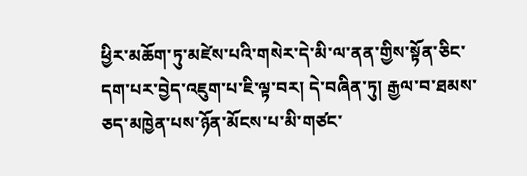ཕྱིར་མཆོག་ཏུ་མཛེས་པའི་གསེར་དེ་མི་ལ་ནན་གྱིས་སྟོན་ཅིང་དག་པར་བྱེད་འཇུག་པ་ཇི་ལྟ་བར། དེ་བཞིན་ཏུ། རྒྱལ་བ་ཐམས་ཅད་མཁྱེན་པས་ཉོན་མོངས་པ་མི་གཙང་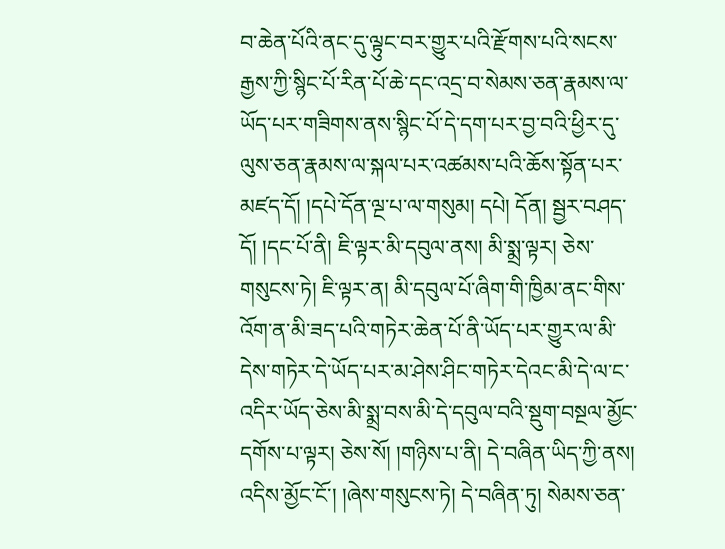བ་ཆེན་པོའི་ནང་དུ་ལྟུང་བར་གྱུར་པའི་རྫོགས་པའི་སངས་རྒྱས་ཀྱི་སྙིང་པོ་རིན་པོ་ཆེ་དང་འདྲ་བ་སེམས་ཅན་རྣམས་ལ་ཡོད་པར་གཟིགས་ནས་སྙིང་པོ་དེ་དག་པར་བྱ་བའི་ཕྱིར་དུ་ལུས་ཅན་རྣམས་ལ་སྐལ་པར་འཚམས་པའི་ཆོས་སྟོན་པར་མཛད་དོ། །དཔེ་དོན་ལྔ་པ་ལ་གསུམ། དཔེ། དོན། སྦྱར་བཤད་དོ། །དང་པོ་ནི། ཇི་ལྟར་མི་དབུལ་ནས། མི་སྨྲ་ལྟར། ཅེས་གསུངས་ཏེ། ཇི་ལྟར་ན། མི་དབུལ་པོ་ཞིག་གི་ཁྱིམ་ནང་གིས་འོག་ན་མི་ཟད་པའི་གཏེར་ཆེན་པོ་ནི་ཡོད་པར་གྱུར་ལ་མི་དེས་གཏེར་དེ་ཡོད་པར་མ་ཤེས་ཤིང་གཏེར་དེའང་མི་དེ་ལ་ང་འདིར་ཡོད་ཅེས་མི་སྨྲ་བས་མི་དེ་དབུལ་བའི་སྡུག་བསྔལ་མྱོང་དགོས་པ་ལྟར། ཅེས་སོ། །གཉིས་པ་ནི། དེ་བཞིན་ཡིད་ཀྱི་ནས། འདིས་མྱོང་ངོ་། །ཞེས་གསུངས་ཏེ། དེ་བཞིན་ཏུ། སེམས་ཅན་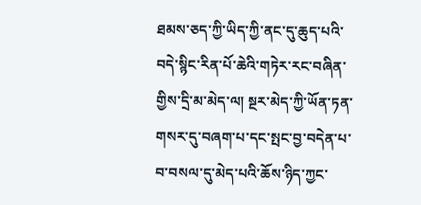ཐམས་ཅད་ཀྱི་ཡིད་ཀྱི་ནང་དུ་ཆུད་པའི་བདེ་སྙིང་རིན་པོ་ཆེའི་གཏེར་རང་བཞིན་གྱིས་དྲི་མ་མེད་ལ། སྔར་མེད་ཀྱི་ཡོན་ཏན་གསར་དུ་བཞག་པ་དང་སྤང་བྱ་བདེན་པ་བ་བསལ་དུ་མེད་པའི་ཆོས་ཉིད་ཀྱང་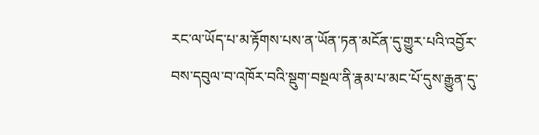རང་ལ་ཡོད་པ་མ་རྟོགས་པས་ན་ཡོན་ཏན་མངོན་དུ་གྱུར་པའི་འབྱོར་བས་དབུལ་བ་འཁོར་བའི་སྡུག་བསྔལ་ནི་རྣམ་པ་མང་པོ་དུས་རྒྱུན་དུ་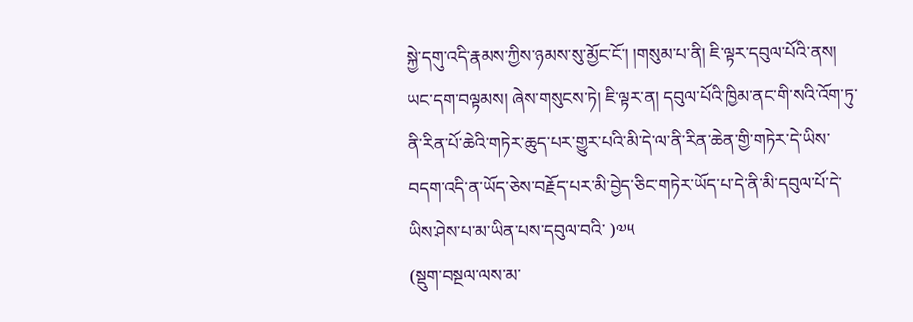སྐྱེ་དགུ་འདི་རྣམས་ཀྱིས་ཉམས་སུ་མྱོང་ངོ་། །གསུམ་པ་ནི། ཇི་ལྟར་དབུལ་པོའི་ནས། ཡང་དག་བལྟམས། ཞེས་གསུངས་ཏེ། ཇི་ལྟར་ན། དབུལ་པོའི་ཁྱིམ་ནང་གི་སའི་འོག་ཏུ་ནི་རིན་པོ་ཆེའི་གཏེར་ཆུད་པར་གྱུར་པའི་མི་དེ་ལ་ནི་རིན་ཆེན་གྱི་གཏེར་དེ་ཡིས་བདག་འདི་ན་ཡོད་ཅེས་བརྗོད་པར་མི་བྱེད་ཅིང་གཏེར་ཡོད་པ་དེ་ནི་མི་དབུལ་པོ་དེ་ཡིས་ཤེས་པ་མ་ཡིན་པས་དབུལ་བའི་ )༧༥
(སྡུག་བསྔལ་ལས་མ་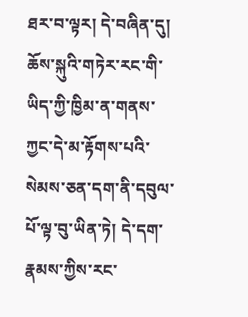ཐར་བ་ལྟར། དེ་བཞིན་དུ། ཆོས་སྐུའི་གཏེར་རང་གི་ཡིད་ཀྱི་ཁྱིམ་ན་གནས་ཀྱང་དེ་མ་རྟོགས་པའི་སེམས་ཅན་དག་ནི་དབུལ་པོ་ལྟ་བུ་ཡིན་ཏེ། དེ་དག་རྣམས་ཀྱིས་རང་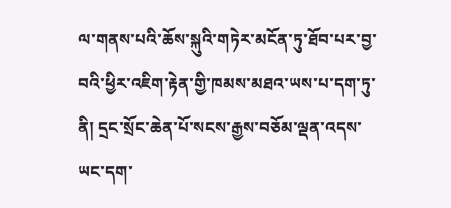ལ་གནས་པའི་ཆོས་སྐུའི་གཏེར་མངོན་ཏུ་ཐོབ་པར་བྱ་བའི་ཕྱིར་འཇིག་རྟེན་གྱི་ཁམས་མཐའ་ཡས་པ་དག་ཏུ་ནི། དྲང་སྲོང་ཆེན་པོ་སངས་རྒྱས་བཅོམ་ལྡན་འདས་ཡང་དག་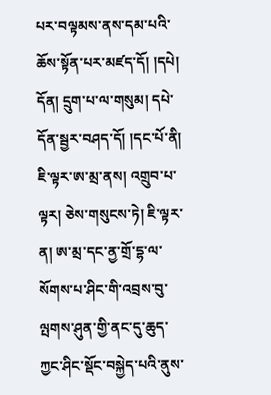པར་བལྟམས་ནས་དམ་པའི་ཆོས་སྟོན་པར་མཛད་དོ། །དཔེ། དོན། དྲུག་པ་ལ་གསུམ། དཔེ་དོན་སྦྱར་བཤད་དོ། །དང་པོ་ནི། ཇི་ལྟར་ཨ་མྲ་ནས། འགྲུབ་པ་ལྟར། ཅེས་གསུངས་ཏེ། ཇི་ལྟར་ན། ཨ་མྲ་དང་ནྱ་གྲོ་དྷ་ལ་སོགས་པ་ཤིང་གི་འབྲས་བུ་ལྤགས་ཤུན་གྱི་ནང་དུ་ཆུད་ཀྱང་ཤིང་སྡོང་བསྐྱེད་པའི་ནུས་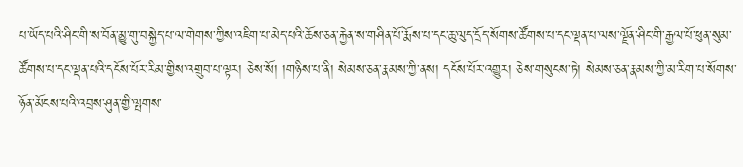པ་ཡོད་པའི་ཤིང་གི་ས་བོན་མྱུ་གུ་བསྐྱེད་པ་ལ་གེགས་ཀྱིས་འཇིག་པ་མེད་པའི་ཆོས་ཅན་རྐྱེན་ས་གཤིན་པོ་རྨོས་པ་དང་ཆུ་ལུད་དྲོད་སོགས་ཚོགས་པ་དང་ལྡན་པ་ལས་ལྗོན་ཤིང་གི་རྒྱལ་པོ་ཕུན་སུམ་ཚོགས་པ་དང་ལྡན་པའི་དངོས་པོར་རིམ་གྱིས་འགྲུབ་པ་ལྟར། ཅེས་སོ། །གཉིས་པ་ནི། སེམས་ཅན་རྣམས་ཀྱི་ནས། དངོས་པོར་འགྱུར། ཅེས་གསུངས་ཏེ། སེམས་ཅན་རྣམས་ཀྱི་མ་རིག་པ་སོགས་ཉོན་མོངས་པའི་འབྲས་ཤུན་གྱི་ལྤགས་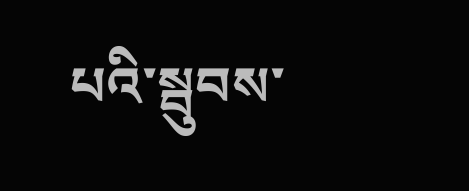པའི་སྦུབས་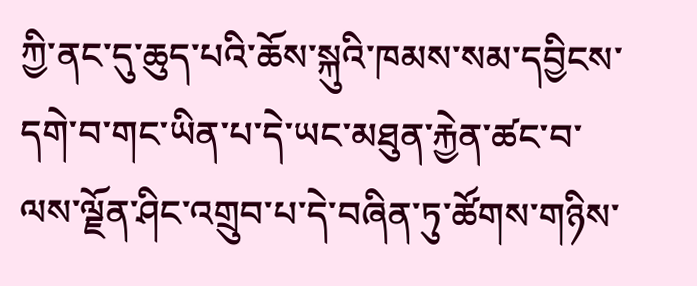ཀྱི་ནང་དུ་ཆུད་པའི་ཆོས་སྐུའི་ཁམས་སམ་དབྱིངས་དགེ་བ་གང་ཡིན་པ་དེ་ཡང་མཐུན་རྐྱེན་ཚང་བ་ལས་ལྗོན་ཤིང་འགྲུབ་པ་དེ་བཞིན་ཏུ་ཚོགས་གཉིས་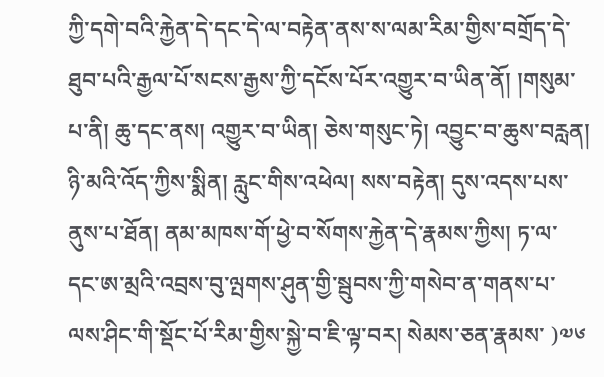ཀྱི་དགེ་བའི་རྐྱེན་དེ་དང་དེ་ལ་བརྟེན་ནས་ས་ལམ་རིམ་གྱིས་བགྲོད་དེ་ཐུབ་པའི་རྒྱལ་པོ་སངས་རྒྱས་ཀྱི་དངོས་པོར་འགྱུར་བ་ཡིན་ནོ། །གསུམ་པ་ནི། ཆུ་དང་ནས། འགྱུར་བ་ཡིན། ཅེས་གསུང་ཏེ། འབྱུང་བ་ཆུས་བརླན། ཉི་མའི་འོད་ཀྱིས་སྨིན། རླུང་གིས་འཕེལ། སས་བརྟེན། དུས་འདས་པས་ནུས་པ་ཐོན། ནམ་མཁས་གོ་ཕྱེ་བ་སོགས་རྐྱེན་དེ་རྣམས་ཀྱིས། ཏ་ལ་དང་ཨ་མྲའི་འབྲས་བུ་ལྤགས་ཤུན་གྱི་སྦུབས་ཀྱི་གསེབ་ན་གནས་པ་ལས་ཤིང་གི་སྡོང་པོ་རིམ་གྱིས་སྐྱེ་བ་ཇི་ལྟ་བར། སེམས་ཅན་རྣམས་ )༧༦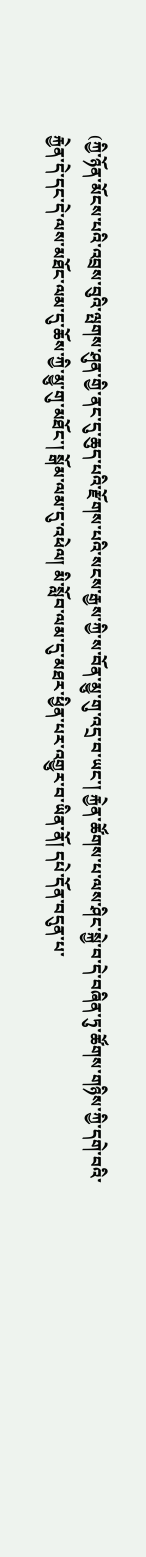(ཀྱི་ཉོན་མོངས་པའི་འབྲས་བུའི་ལྤགས་ཤུན་གྱི་ནང་དུ་ཆུད་པའི་རྫོགས་པའི་སངས་རྒྱས་ཀྱི་ས་བོན་མྱུ་གུ་འདྲ་བ་ཡང་། རྐྱེན་ཚོགས་པ་ལས་ཤིང་སྐྱེ་བ་དེ་བཞིན་ཏུ་ཚོགས་གཉིས་ཀྱི་དགེ་བའི་རྐྱེན་དེ་དང་དེ་ལས་མཐོང་ལམ་དུ་ཆོས་ཀྱི་མྱུ་གུ་མཐོང་། སྒོམ་ལམ་དུ་འཕེལ། མི་སློབ་ལམ་དུ་མཐར་ཕྱིན་པར་འགྱུར་བ་ཡིན་ནོ། དཔེ་དོན་བདུན་པ་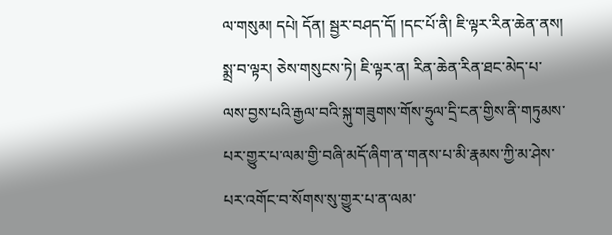ལ་གསུམ། དཔེ། དོན། སྦྱར་བཤད་དོ། །དང་པོ་ནི། ཇི་ལྟར་རིན་ཆེན་ནས། སྨྲ་བ་ལྟར། ཅེས་གསུངས་ཏེ། ཇི་ལྟར་ན། རིན་ཆེན་རིན་ཐང་མེད་པ་ལས་བྱས་པའི་རྒྱལ་བའི་སྐུ་གཟུགས་གོས་ཧྲུལ་དྲི་ངན་གྱིས་ནི་གཏུམས་པར་གྱུར་པ་ལམ་གྱི་བཞི་མདོ་ཞིག་ན་གནས་པ་མི་རྣམས་ཀྱི་མ་ཤེས་པར་འགོང་བ་སོགས་སུ་གྱུར་པ་ན་ལམ་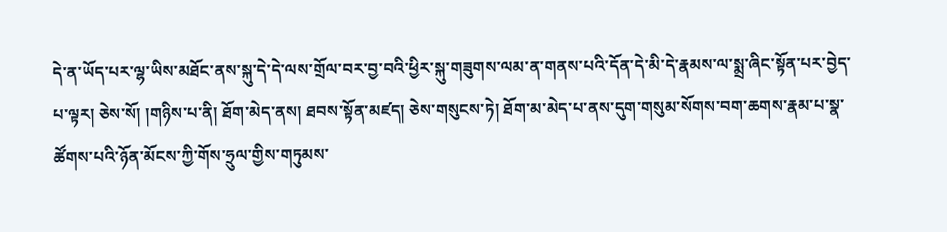དེ་ན་ཡོད་པར་ལྷ་ཡིས་མཐོང་ནས་སྐུ་དེ་དེ་ལས་གྲོལ་བར་བྱ་བའི་ཕྱིར་སྐུ་གཟུགས་ལམ་ན་གནས་པའི་དོན་དེ་མི་དེ་རྣམས་ལ་སྨྲ་ཞིང་སྟོན་པར་བྱེད་པ་ལྟར། ཅེས་སོ། །གཉིས་པ་ནི། ཐོག་མེད་ནས། ཐབས་སྟོན་མཛད། ཅེས་གསུངས་ཏེ། ཐོག་མ་མེད་པ་ནས་དུག་གསུམ་སོགས་བག་ཆགས་རྣམ་པ་སྣ་ཚོགས་པའི་ཉོན་མོངས་ཀྱི་གོས་ཧྲུལ་གྱིས་གཏུམས་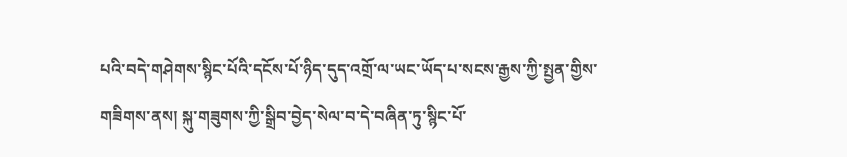པའི་བདེ་གཤེགས་སྙིང་པོའི་དངོས་པོ་ཉིད་དུད་འགྲོ་ལ་ཡང་ཡོད་པ་སངས་རྒྱས་ཀྱི་སྤྱན་གྱིས་གཟིགས་ནས། སྐུ་གཟུགས་ཀྱི་སྒྲིབ་བྱེད་སེལ་བ་དེ་བཞིན་ཏུ་སྙིང་པོ་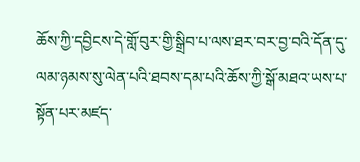ཆོས་ཀྱི་དབྱིངས་དེ་གློ་བུར་གྱི་སྒྲིབ་པ་ལས་ཐར་བར་བྱ་བའི་དོན་དུ་ལམ་ཉམས་སུ་ལེན་པའི་ཐབས་དམ་པའི་ཆོས་ཀྱི་སྒོ་མཐའ་ཡས་པ་སྟོན་པར་མཛད་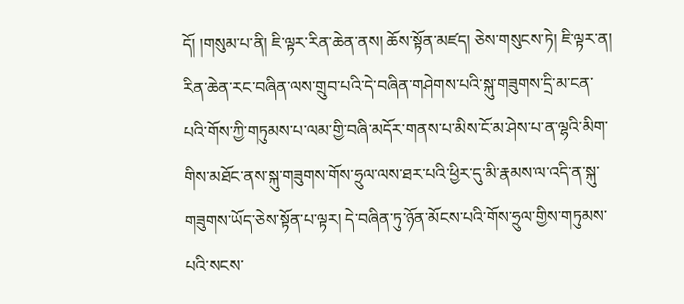དོ། །གསུམ་པ་ནི། ཇི་ལྟར་རིན་ཆེན་ནས། ཆོས་སྟོན་མཛད། ཅེས་གསུངས་ཏེ། ཇི་ལྟར་ན། རིན་ཆེན་རང་བཞིན་ལས་གྲུབ་པའི་དེ་བཞིན་གཤེགས་པའི་སྐུ་གཟུགས་དྲི་མ་ངན་པའི་གོས་ཀྱི་གཏུམས་པ་ལམ་གྱི་བཞི་མདོར་གནས་པ་མིས་ངོ་མ་ཤེས་པ་ན་ལྷའི་མིག་གིས་མཐོང་ནས་སྐུ་གཟུགས་གོས་ཧྲུལ་ལས་ཐར་པའི་ཕྱིར་དུ་མི་རྣམས་ལ་འདི་ན་སྐུ་གཟུགས་ཡོད་ཅེས་སྟོན་པ་ལྟར། དེ་བཞིན་ཏུ་ཉོན་མོངས་པའི་གོས་ཧྲུལ་གྱིས་གཏུམས་པའི་སངས་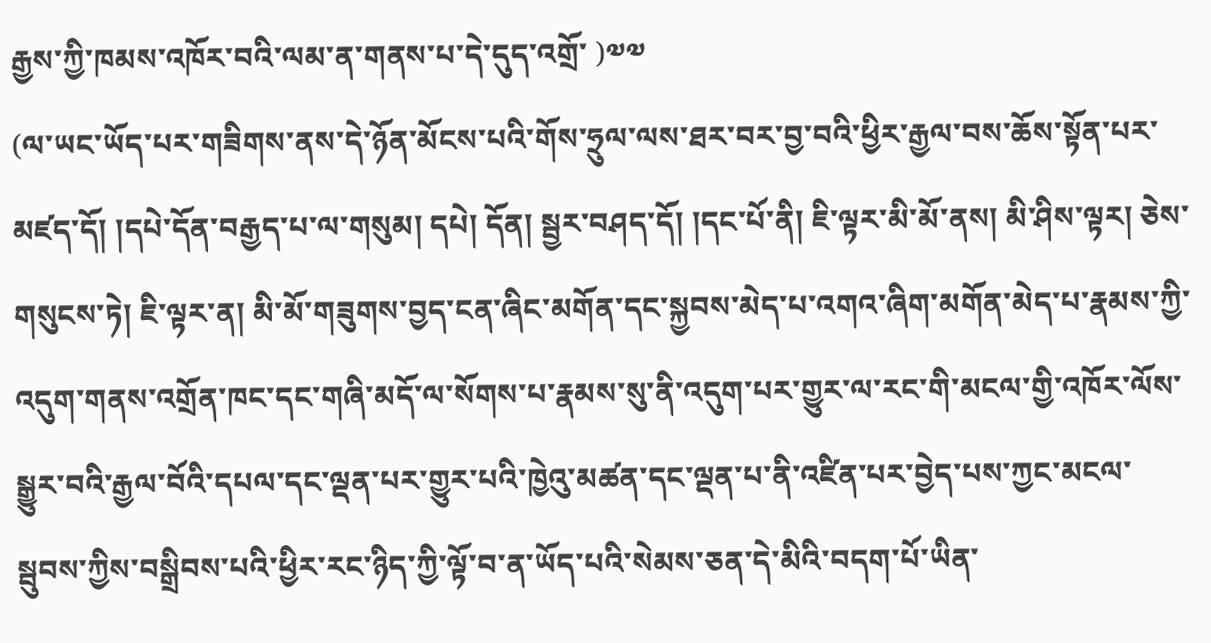རྒྱས་ཀྱི་ཁམས་འཁོར་བའི་ལམ་ན་གནས་པ་དེ་དུད་འགྲོ་ )༧༧
(ལ་ཡང་ཡོད་པར་གཟིགས་ནས་དེ་ཉོན་མོངས་པའི་གོས་ཧྲུལ་ལས་ཐར་བར་བྱ་བའི་ཕྱིར་རྒྱལ་བས་ཆོས་སྟོན་པར་མཛད་དོ། །དཔེ་དོན་བརྒྱད་པ་ལ་གསུམ། དཔེ། དོན། སྦྱར་བཤད་དོ། །དང་པོ་ནི། ཇི་ལྟར་མི་མོ་ནས། མི་ཤིས་ལྟར། ཅེས་གསུངས་ཏེ། ཇི་ལྟར་ན། མི་མོ་གཟུགས་བྱད་ངན་ཞིང་མགོན་དང་སྐྱབས་མེད་པ་འགའ་ཞིག་མགོན་མེད་པ་རྣམས་ཀྱི་འདུག་གནས་འགྲོན་ཁང་དང་གཞི་མདོ་ལ་སོགས་པ་རྣམས་སུ་ནི་འདུག་པར་གྱུར་ལ་རང་གི་མངལ་གྱི་འཁོར་ལོས་སྒྱུར་བའི་རྒྱལ་བོའི་དཔལ་དང་ལྡན་པར་གྱུར་པའི་ཁྱེའུ་མཚན་དང་ལྡན་པ་ནི་འཛིན་པར་བྱེད་པས་ཀྱང་མངལ་སྦུབས་ཀྱིས་བསྒྲིབས་པའི་ཕྱིར་རང་ཉིད་ཀྱི་ལྟོ་བ་ན་ཡོད་པའི་སེམས་ཅན་དེ་མིའི་བདག་པོ་ཡིན་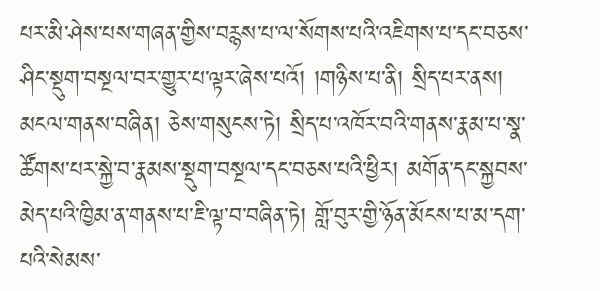པར་མི་ཤེས་པས་གཞན་གྱིས་བརྙས་པ་ལ་སོགས་པའི་འཇིགས་པ་དང་བཅས་ཤིང་སྡུག་བསྔལ་བར་གྱུར་པ་ལྟར་ཞེས་པའོ། །གཉིས་པ་ནི། སྲིད་པར་ནས། མངལ་གནས་བཞིན། ཅེས་གསུངས་ཏེ། སྲིད་པ་འཁོར་བའི་གནས་རྣམ་པ་སྣ་ཚོགས་པར་སྐྱེ་བ་རྣམས་སྡུག་བསྔལ་དང་བཅས་པའི་ཕྱིར། མགོན་དང་སྐྱབས་མེད་པའི་ཁྱིམ་ན་གནས་པ་ཇི་ལྟ་བ་བཞིན་ཏེ། གློ་བུར་གྱི་ཉོན་མོངས་པ་མ་དག་པའི་སེམས་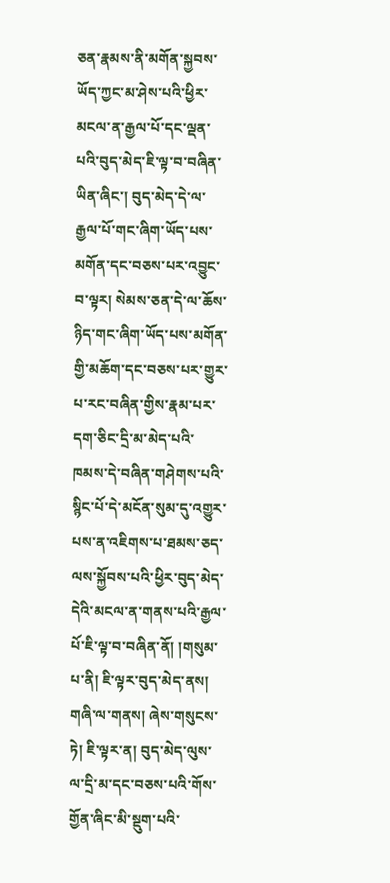ཅན་རྣམས་ནི་མགོན་སྐྱབས་ཡོད་ཀྱང་མ་ཤེས་པའི་ཕྱིར་མངལ་ན་རྒྱལ་པོ་དང་ལྡན་པའི་བུད་མེད་ཇི་ལྟ་བ་བཞིན་ཡིན་ཞིང་། བུད་མེད་དེ་ལ་རྒྱལ་པོ་གང་ཞིག་ཡོད་པས་མགོན་དང་བཅས་པར་འབྱུང་བ་ལྟར། སེམས་ཅན་དེ་ལ་ཆོས་ཉིད་གང་ཞིག་ཡོད་པས་མགོན་གྱི་མཆོག་དང་བཅས་པར་གྱུར་པ་རང་བཞིན་གྱིས་རྣམ་པར་དག་ཅིང་དྲི་མ་མེད་པའི་ཁམས་དེ་བཞིན་གཤེགས་པའི་སྙིང་པོ་དེ་མངོན་སུམ་དུ་འགྱུར་པས་ན་འཇིགས་པ་ཐམས་ཅད་ལས་སྐྱོབས་པའི་ཕྱིར་བུད་མེད་དེའི་མངལ་ན་གནས་པའི་རྒྱལ་པོ་ཇི་ལྟ་བ་བཞིན་ནོ། །གསུམ་པ་ནི། ཇི་ལྟར་བུད་མེད་ནས། གཞི་ལ་གནས། ཞེས་གསུངས་ཏེ། ཇི་ལྟར་ན། བུད་མེད་ལུས་ལ་དྲི་མ་དང་བཅས་པའི་གོས་གྱོན་ཞིང་མི་སྡུག་པའི་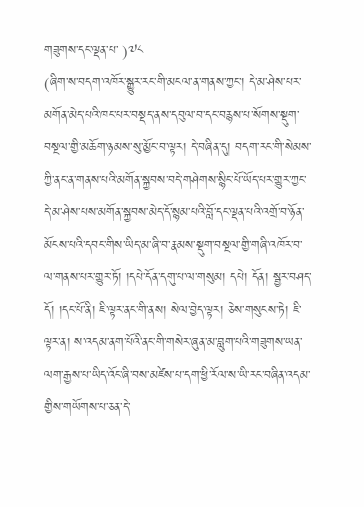གཟུགས་དང་ལྡན་པ་ )༧༨
(ཞིག་ས་བདག་འཁོར་སྒྱུར་རང་གི་མངལ་ན་གནས་ཀྱང་། དེ་མ་ཤེས་པར་མགོན་མེད་པའི་ཁང་པར་བསྡད་ནས་དབུལ་བ་དང་བརྙས་པ་སོགས་སྡུག་བསྔལ་གྱི་མཆོག་ཉམས་སུ་མྱོང་བ་ལྟར། དེ་བཞིན་དུ། བདག་རང་གི་སེམས་ཀྱི་ནང་ན་གནས་པའི་མགོན་སྐྱབས་བདེ་གཤེགས་སྙིང་པོ་ཡོད་པར་གྱུར་ཀྱང་དེ་མ་ཤེས་པས་མགོན་སྐྱབས་མེད་དོ་སྙམ་པའི་བློ་དང་ལྡན་པའི་འགྲོ་བ་ཉོན་མོངས་པའི་དབང་གིས་ཡིད་མ་ཞི་བ་རྣམས་སྡུག་བསྔལ་གྱི་གཞི་འཁོར་བ་ལ་གནས་པར་གྱུར་ཏོ། །དཔེ་དོན་དགུ་པ་ལ་གསུམ། དཔེ། དོན། སྦྱར་བཤད་དོ། །དང་པོ་ནི། ཇི་ལྟར་ནང་གི་ནས། སེལ་བྱེད་ལྟར། ཅེས་གསུངས་ཏེ། ཇི་ལྟར་ན། ས་འདམ་ནག་པོའི་ནང་གི་གསེར་ཞུན་མ་བླུག་པའི་གཟུགས་ཡན་ལག་རྒྱས་པ་ཡིད་འོང་ཞི་བས་མཛེས་པ་དག་ཕྱི་རོལ་ས་ཡི་རང་བཞིན་འདམ་གྱིས་གཡོགས་པ་ཅན་དེ་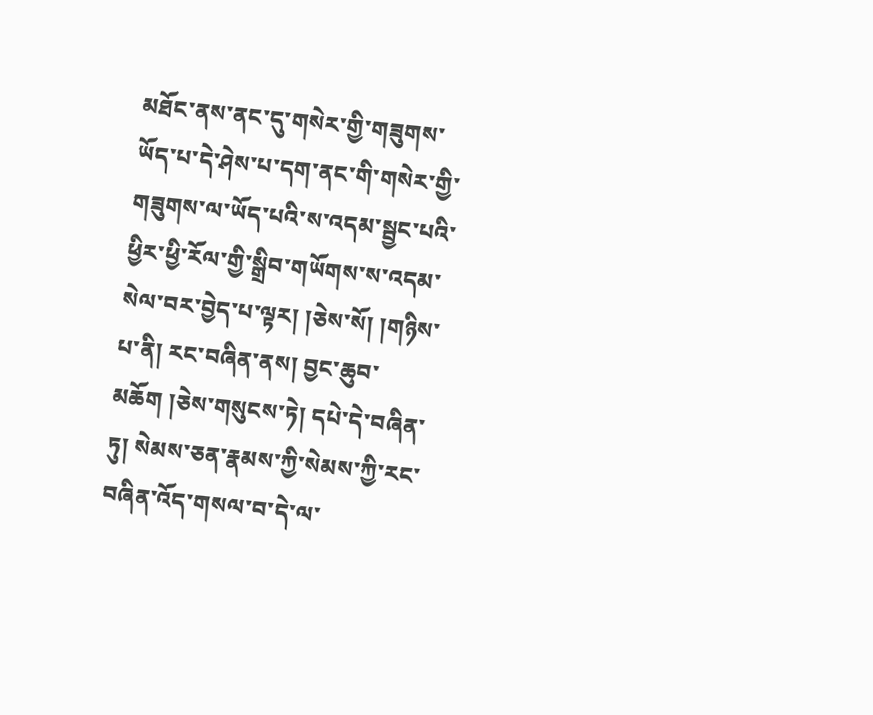མཐོང་ནས་ནང་དུ་གསེར་གྱི་གཟུགས་ཡོད་པ་དེ་ཤེས་པ་དག་ནང་གི་གསེར་གྱི་གཟུགས་ལ་ཡོད་པའི་ས་འདམ་སྦྱང་པའི་ཕྱིར་ཕྱི་རོལ་གྱི་སྒྲིབ་གཡོགས་ས་འདམ་སེལ་བར་བྱེད་པ་ལྟར། །ཅེས་སོ། །གཉིས་པ་ནི། རང་བཞིན་ནས། བྱང་ཆུབ་མཆོག །ཅེས་གསུངས་ཏེ། དཔེ་དེ་བཞིན་ཏུ། སེམས་ཅན་རྣམས་ཀྱི་སེམས་ཀྱི་རང་བཞིན་འོད་གསལ་བ་དེ་ལ་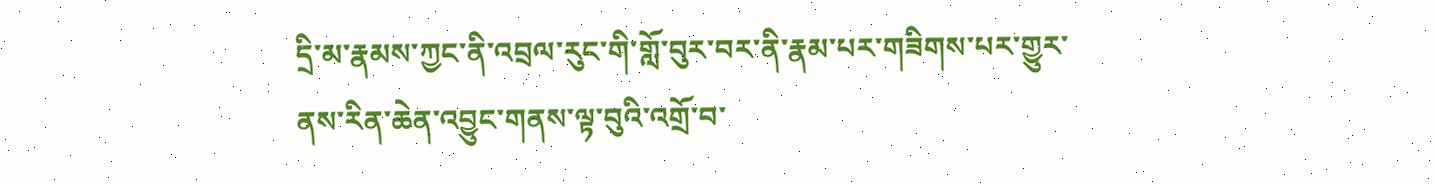དྲི་མ་རྣམས་ཀྱང་ནི་འབྲལ་རུང་གི་གློ་བུར་བར་ནི་རྣམ་པར་གཟིགས་པར་གྱུར་ནས་རིན་ཆེན་འབྱུང་གནས་ལྟ་བུའི་འགྲོ་བ་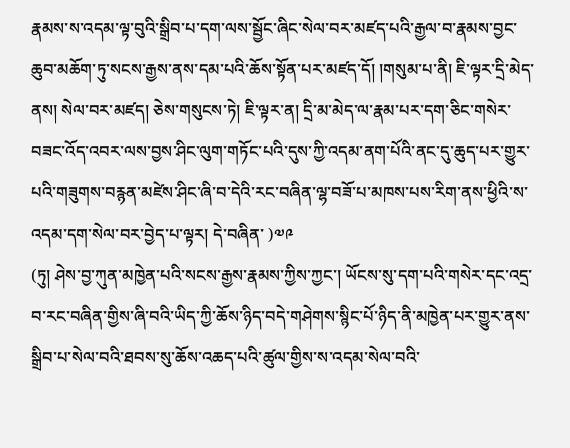རྣམས་ས་འདམ་ལྟ་བུའི་སྒྲིབ་པ་དག་ལས་སྦྱོང་ཞིང་སེལ་བར་མཛད་པའི་རྒྱལ་བ་རྣམས་བྱང་ཆུབ་མཆོག་ཏུ་སངས་རྒྱས་ནས་དམ་པའི་ཆོས་སྟོན་པར་མཛད་དོ། །གསུམ་པ་ནི། ཇི་ལྟར་དྲི་མེད་ནས། སེལ་བར་མཛད། ཅེས་གསུངས་ཏེ། ཇི་ལྟར་ན། དྲི་མ་མེད་ལ་རྣམ་པར་དག་ཅིང་གསེར་བཟང་འོད་འབར་ལས་བྱས་ཤིང་ལུག་གཏོང་པའི་དུས་ཀྱི་འདམ་ནག་པོའི་ནང་དུ་ཆུད་པར་གྱུར་པའི་གཟུགས་བརྙན་མཛེས་ཤིང་ཞི་བ་དེའི་རང་བཞིན་ལྷ་བཟོ་པ་མཁས་པས་རིག་ནས་ཕྱིའི་ས་འདམ་དག་སེལ་བར་བྱེད་པ་ལྟར། དེ་བཞིན་ )༧༩
(ཏུ། ཤེས་བྱ་ཀུན་མཁྱེན་པའི་སངས་རྒྱས་རྣམས་ཀྱིས་ཀྱང་། ཡོངས་སུ་དག་པའི་གསེར་དང་འདྲ་བ་རང་བཞིན་གྱིས་ཞི་བའི་ཡིད་ཀྱི་ཆོས་ཉིད་བདེ་གཤེགས་སྙིང་པོ་ཉིད་ནི་མཁྱེན་པར་གྱུར་ནས་སྒྲིབ་པ་སེལ་བའི་ཐབས་སུ་ཆོས་འཆད་པའི་ཚུལ་གྱིས་ས་འདམ་སེལ་བའི་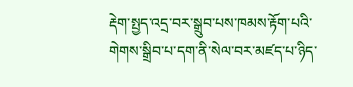རྡེག་སྤྱད་འདྲ་བར་སྒྲུབ་པས་ཁམས་རྟོག་པའི་གེགས་སྒྲིབ་པ་དག་ནི་སེལ་བར་མཛད་པ་ཉིད་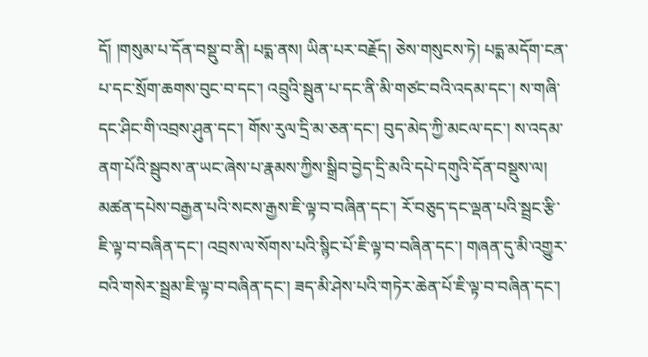དོ། །གསུམ་པ་དོན་བསྡུ་བ་ནི། པདྨ་ནས། ཡིན་པར་བརྗོད། ཅེས་གསུངས་ཏེ། པདྨ་མདོག་ངན་པ་དང་སྲོག་ཆགས་བུང་བ་དང་། འབྲུའི་སྦུན་པ་དང་ནི་མི་གཙང་བའི་འདམ་དང་། ས་གཞི་དང་ཤིང་གི་འབྲས་ཤུན་དང་། གོས་རུལ་དྲི་མ་ཅན་དང་། བུད་མེད་ཀྱི་མངལ་དང་། ས་འདམ་ནག་པོའི་སྦུབས་ན་ཡང་ཞེས་པ་རྣམས་ཀྱིས་སྒྲིབ་བྱེད་དྲི་མའི་དཔེ་དགུའི་དོན་བསྡུས་ལ། མཚན་དཔེས་བརྒྱན་པའི་སངས་རྒྱས་ཇི་ལྟ་བ་བཞིན་དང་། རོ་བཅུད་དང་ལྡན་པའི་སྦྲང་རྩི་ཇི་ལྟ་བ་བཞིན་དང་། འབྲས་ལ་སོགས་པའི་སྙིང་པོ་ཇི་ལྟ་བ་བཞིན་དང་། གཞན་དུ་མི་འགྱུར་བའི་གསེར་སྦྲམ་ཇི་ལྟ་བ་བཞིན་དང་། ཟད་མི་ཤེས་པའི་གཏེར་ཆེན་པོ་ཇི་ལྟ་བ་བཞིན་དང་།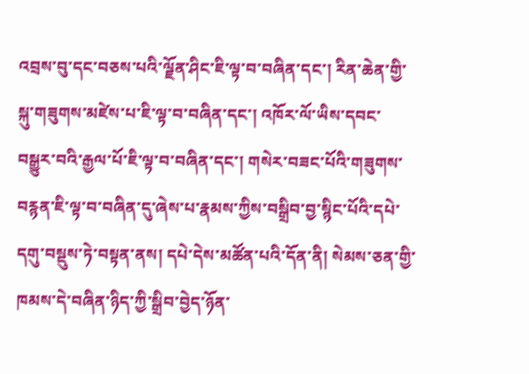འབྲས་བུ་དང་བཅས་པའི་ལྗོན་ཤིང་ཇི་ལྟ་བ་བཞིན་དང་། རིན་ཆེན་གྱི་སྐུ་གཟུགས་མཛེས་པ་ཇི་ལྟ་བ་བཞིན་དང་། འཁོར་ལོ་ཡིས་དབང་བསྒྱུར་བའི་རྒྱལ་པོ་ཇི་ལྟ་བ་བཞིན་དང་། གསེར་བཟང་པོའི་གཟུགས་བརྙན་ཇི་ལྟ་བ་བཞིན་དུ་ཞེས་པ་རྣམས་ཀྱིས་བསྒྲིབ་བྱ་སྙིང་པོའི་དཔེ་དགུ་བསྡུས་ཏེ་བསྟན་ནས། དཔེ་དེས་མཚོན་པའི་དོན་ནི། སེམས་ཅན་གྱི་ཁམས་དེ་བཞིན་ཉིད་ཀྱི་སྒྲིབ་བྱེད་ཉོན་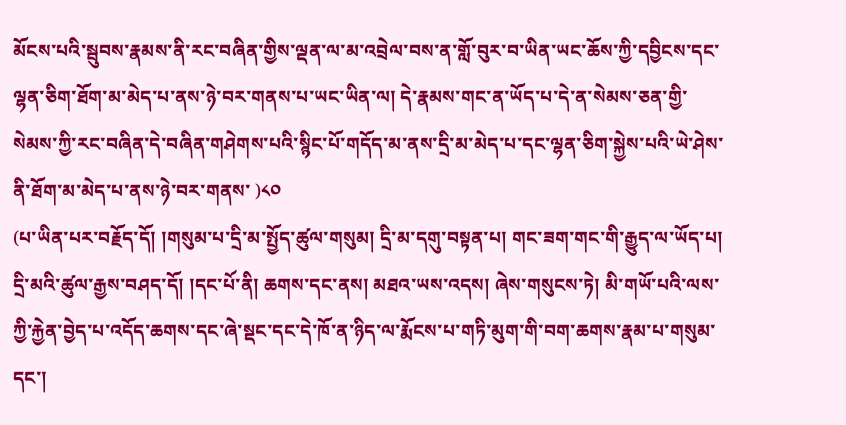མོངས་པའི་སྦུབས་རྣམས་ནི་རང་བཞིན་གྱིས་ལྡན་ལ་མ་འབྲེལ་བས་ན་གློ་བུར་བ་ཡིན་ཡང་ཆོས་ཀྱི་དབྱིངས་དང་ལྷན་ཅིག་ཐོག་མ་མེད་པ་ནས་ཉེ་བར་གནས་པ་ཡང་ཡིན་ལ། དེ་རྣམས་གང་ན་ཡོད་པ་དེ་ན་སེམས་ཅན་གྱི་སེམས་ཀྱི་རང་བཞིན་དེ་བཞིན་གཤེགས་པའི་སྙིང་པོ་གདོད་མ་ནས་དྲི་མ་མེད་པ་དང་ལྷན་ཅིག་སྐྱེས་པའི་ཡེ་ཤེས་ནི་ཐོག་མ་མེད་པ་ནས་ཉེ་བར་གནས་ )༨༠
(པ་ཡིན་པར་བརྗོད་དོ། །གསུམ་པ་དྲི་མ་སྤྱོད་ཚུལ་གསུམ། དྲི་མ་དགུ་བསྟན་པ། གང་ཟག་གང་གི་རྒྱུད་ལ་ཡོད་པ། དྲི་མའི་ཚུལ་རྒྱས་བཤད་དོ། །དང་པོ་ནི། ཆགས་དང་ནས། མཐའ་ཡས་འདས། ཞེས་གསུངས་ཏེ། མི་གཡོ་པའི་ལས་ཀྱི་རྐྱེན་བྱེད་པ་འདོད་ཆགས་དང་ཞེ་སྡང་དང་དེ་ཁོ་ན་ཉིད་ལ་རྨོངས་པ་གཏི་མུག་གི་བག་ཆགས་རྣམ་པ་གསུམ་དང་།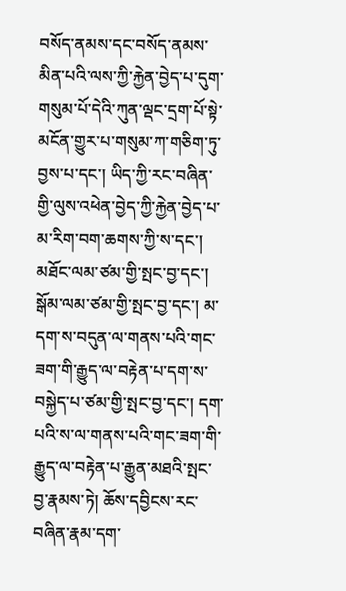བསོད་ནམས་དང་བསོད་ནམས་མིན་པའི་ལས་ཀྱི་རྐྱེན་བྱེད་པ་དུག་གསུམ་པོ་དེའི་ཀུན་ལྡང་དྲག་པོ་སྟེ་མངོན་གྱུར་པ་གསུམ་ཀ་གཅིག་ཏུ་བྱས་པ་དང་། ཡིད་ཀྱི་རང་བཞིན་གྱི་ལུས་འཕེན་བྱེད་ཀྱི་རྐྱེན་བྱེད་པ་མ་རིག་བག་ཆགས་ཀྱི་ས་དང་། མཐོང་ལམ་ཙམ་གྱི་སྤང་བྱ་དང་། སྒོམ་ལམ་ཙམ་གྱི་སྤང་བྱ་དང་། མ་དག་ས་བདུན་ལ་གནས་པའི་གང་ཟག་གི་རྒྱུད་ལ་བརྟེན་པ་དག་ས་བསྐྱེད་པ་ཙམ་གྱི་སྤང་བྱ་དང་། དག་པའི་ས་ལ་གནས་པའི་གང་ཟག་གི་རྒྱུད་ལ་བརྟེན་པ་རྒྱུན་མཐའི་སྤང་བྱ་རྣམས་ཏེ། ཆོས་དབྱིངས་རང་བཞིན་རྣམ་དག་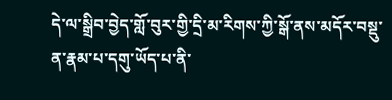དེ་ལ་སྒྲིབ་བྱེད་གློ་བུར་གྱི་དྲི་མ་རིགས་ཀྱི་སྒོ་ནས་མདོར་བསྡུ་ན་རྣམ་པ་དགུ་ཡོད་པ་ནི་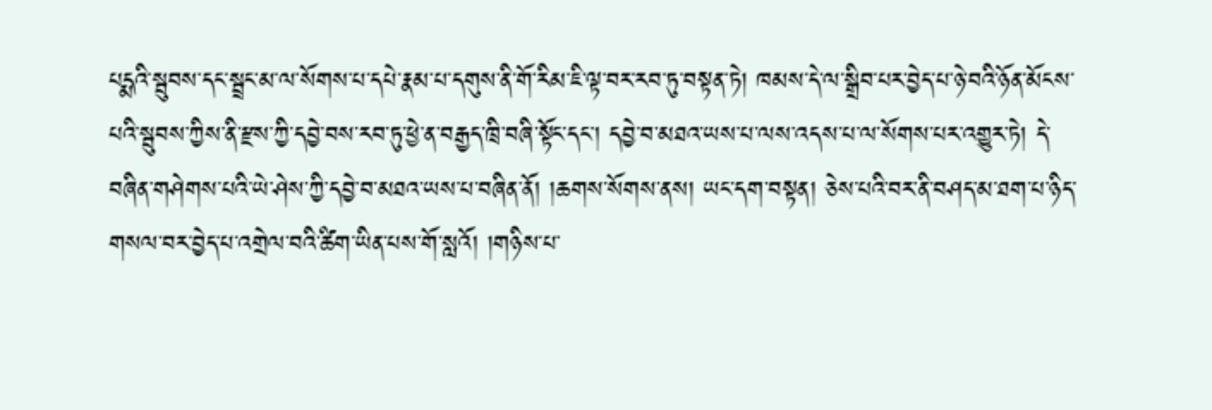པདྨའི་སྦུབས་དང་སྦྲང་མ་ལ་སོགས་པ་དཔེ་རྣམ་པ་དགུས་ནི་གོ་རིམ་ཇི་ལྟ་བར་རབ་ཏུ་བསྟན་ཏེ། ཁམས་དེ་ལ་སྒྲིབ་པར་བྱེད་པ་ཉེ་བའི་ཉོན་མོངས་པའི་སྦུབས་ཀྱིས་ནི་རྫས་ཀྱི་དབྱེ་བས་རབ་ཏུ་ཕྱེ་ན་བརྒྱད་ཁྲི་བཞི་སྟོང་དང་། དབྱེ་བ་མཐའ་ཡས་པ་ལས་འདས་པ་ལ་སོགས་པར་འགྱུར་ཏེ། དེ་བཞིན་གཤེགས་པའི་ཡེ་ཤེས་ཀྱི་དབྱེ་བ་མཐའ་ཡས་པ་བཞིན་ནོ། །ཆགས་སོགས་ནས། ཡང་དག་བསྟན། ཅེས་པའི་བར་ནི་བཤད་མ་ཐག་པ་ཉིད་གསལ་བར་བྱེད་པ་འགྲེལ་བའི་ཚིག་ཡིན་པས་གོ་སླའོ། །གཉིས་པ་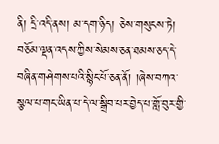ནི། དྲི་འདི་ནས། མ་དག་ཉིད། ཅེས་གསུངས་ཏེ། བཅོམ་ལྡན་འདས་ཀྱིས་སེམས་ཅན་ཐམས་ཅད་དེ་བཞིན་གཤེགས་པའི་སྙིང་པོ་ཅན་ནོ། །ཞེས་བཀའ་སྩལ་པ་གང་ཡིན་པ་དེ་ལ་སྒྲིབ་པར་བྱེད་པ་གློ་བུར་གྱི་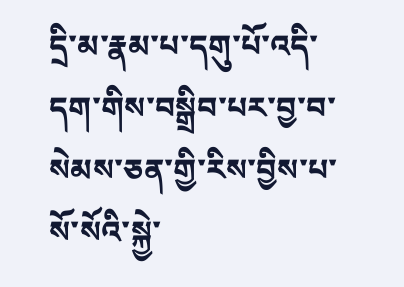དྲི་མ་རྣམ་པ་དགུ་པོ་འདི་དག་གིས་བསྒྲིབ་པར་བྱ་བ་སེམས་ཅན་གྱི་རིས་བྱིས་པ་སོ་སོའི་སྐྱེ་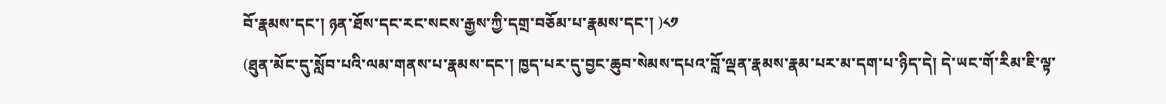བོ་རྣམས་དང་། ཉན་ཐོས་དང་རང་སངས་རྒྱས་ཀྱི་དགྲ་བཅོམ་པ་རྣམས་དང་། )༨༡
(ཐུན་མོང་དུ་སློབ་པའི་ལམ་གནས་པ་རྣམས་དང་། ཁྱད་པར་དུ་བྱང་ཆུབ་སེམས་དཔའ་བློ་ལྡན་རྣམས་རྣམ་པར་མ་དག་པ་ཉིད་དེ། དེ་ཡང་གོ་རིམ་ཇི་ལྟ་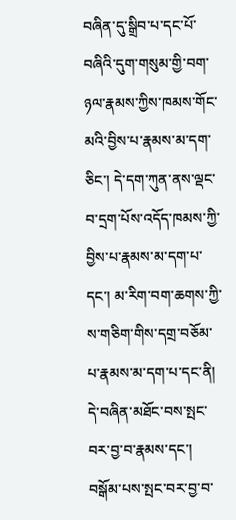བཞིན་དུ་སྒྲིབ་པ་དང་པོ་བཞིའི་དུག་གསུམ་གྱི་བག་ཉལ་རྣམས་ཀྱིས་ཁམས་གོང་མའི་བྱིས་པ་རྣམས་མ་དག་ཅིང་། དེ་དག་ཀུན་ནས་ལྡང་བ་དྲག་པོས་འདོད་ཁམས་ཀྱི་བྱིས་པ་རྣམས་མ་དག་པ་དང་། མ་རིག་བག་ཆགས་ཀྱི་ས་གཅིག་གིས་དགྲ་བཅོམ་པ་རྣམས་མ་དག་པ་དང་ནི། དེ་བཞིན་མཐོང་བས་སྤང་བར་བྱ་བ་རྣམས་དང་། བསྒོམ་པས་སྤང་བར་བྱ་བ་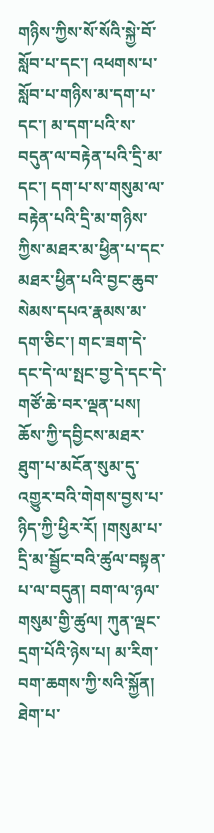གཉིས་ཀྱིས་སོ་སོའི་སྐྱེ་བོ་སློབ་པ་དང་། འཕགས་པ་སློབ་པ་གཉིས་མ་དག་པ་དང་། མ་དག་པའི་ས་བདུན་ལ་བརྟེན་པའི་དྲི་མ་དང་། དག་པ་ས་གསུམ་ལ་བརྟེན་པའི་དྲི་མ་གཉིས་ཀྱིས་མཐར་མ་ཕྱིན་པ་དང་མཐར་ཕྱིན་པའི་བྱང་ཆུབ་སེམས་དཔའ་རྣམས་མ་དག་ཅིང་། གང་ཟག་དེ་དང་དེ་ལ་སྤང་བྱ་དེ་དང་དེ་གཙོ་ཆེ་བར་ལྡན་པས། ཆོས་ཀྱི་དབྱིངས་མཐར་ཐུག་པ་མངོན་སུམ་དུ་འགྱུར་བའི་གེགས་བྱས་པ་ཉིད་ཀྱི་ཕྱིར་རོ། །གསུམ་པ་དྲི་མ་སྦྱོང་བའི་ཚུལ་བསྟན་པ་ལ་བདུན། བག་ལ་ཉལ་གསུམ་གྱི་ཚུལ། ཀུན་ལྡང་དྲག་པོའི་ཉེས་པ། མ་རིག་བག་ཆགས་ཀྱི་སའི་སྐྱོན། ཐེག་པ་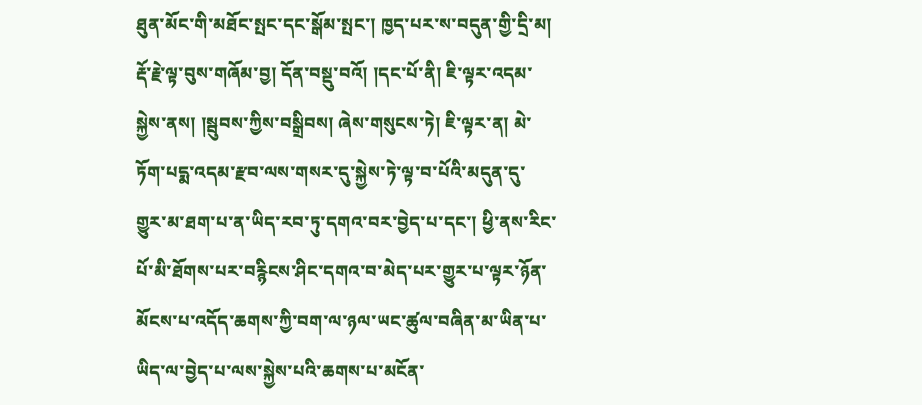ཐུན་མོང་གི་མཐོང་སྤང་དང་སྒོམ་སྤང་། ཁྱད་པར་ས་བདུན་གྱི་དྲི་མ། རྡོ་རྗེ་ལྟ་བུས་གཞོམ་བྱ། དོན་བསྡུ་བའོ། །དང་པོ་ནི། ཇི་ལྟར་འདམ་སྐྱེས་ནས། །སྦུབས་ཀྱིས་བསྒྲིབས། ཞེས་གསུངས་ཏེ། ཇི་ལྟར་ན། མེ་ཏོག་པདྨ་འདམ་རྫབ་ལས་གསར་དུ་སྐྱེས་ཏེ་ལྟ་བ་པོའི་མདུན་དུ་གྱུར་མ་ཐག་པ་ན་ཡིད་རབ་ཏུ་དགའ་བར་བྱེད་པ་དང་། ཕྱི་ནས་རིང་པོ་མི་ཐོགས་པར་བརྙིངས་ཤིང་དགའ་བ་མེད་པར་གྱུར་པ་ལྟར་ཉོན་མོངས་པ་འདོད་ཆགས་ཀྱི་བག་ལ་ཉལ་ཡང་ཚུལ་བཞིན་མ་ཡིན་པ་ཡིད་ལ་བྱེད་པ་ལས་སྐྱེས་པའི་ཆགས་པ་མངོན་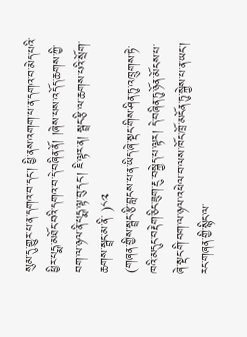སུམ་དུ་གྱུར་པ་ན་དགའ་བ་དང་། ཕྱི་ནས་འགག་པ་ན་དགའ་བ་མེད་པའི་ཕྱིར་པདྨ་མཐོང་བའི་དགའ་བ་དེ་བཞིན་ནོ། །ཞེས་པས་འདོད་ཆགས་ཀྱི་བག་ལ་ཉལ་ནི་པདྨ་ལྟ་བུ་དང་། ཇི་ལྟར་ན། སྦྲང་རྩི་ལ་ཆགས་པའི་སྲོག་ཆགས་སྦྲང་མ་ནི་ )༨༢
(གཞན་གྱིས་སྦྲང་རྩི་བླངས་པ་ན་ཡིད་ཞེ་སྡང་གིས་ཤིན་ཏུ་འཁྲུགས་ཏེ་ཁའི་མདུང་བརྡེག་ཅིང་ཟུག་རྔུ་བསྐྱེད་པ་ལྟར། དེ་བཞིན་ཏུ་ཉོན་མོངས་པ་ཞེ་སྡང་གི་བག་ལ་ཉལ་འཕེལ་བ་ལས་ཁོང་ཁྲོ་མངོན་ཏུ་སྐྱེས་པ་ན་ཡང་། རང་གཞན་གྱི་སྙིང་ལ་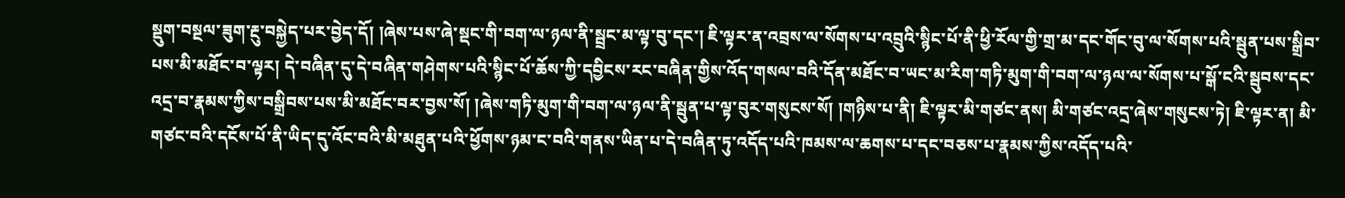སྡུག་བསྔལ་ཟུག་རྔུ་བསྐྱེད་པར་བྱེད་དོ། །ཞེས་པས་ཞེ་སྡང་གི་བག་ལ་ཉལ་ནི་སྦྲང་མ་ལྟ་བུ་དང་། ཇི་ལྟར་ན་འབྲས་ལ་སོགས་པ་འབྲུའི་སྙིང་པོ་ནི་ཕྱི་རོལ་གྱི་གྲ་མ་དང་གོང་བུ་ལ་སོགས་པའི་སྦུན་པས་སྒྲིབ་པས་མི་མཐོང་བ་ལྟར། དེ་བཞིན་དུ་དེ་བཞིན་གཤེགས་པའི་སྙིང་པོ་ཆོས་ཀྱི་དབྱིངས་རང་བཞིན་གྱིས་འོད་གསལ་བའི་དོན་མཐོང་བ་ཡང་མ་རིག་གཏི་མུག་གི་བག་ལ་ཉལ་ལ་སོགས་པ་སྒོ་ངའི་སྦུབས་དང་འདྲ་བ་རྣམས་ཀྱིས་བསྒྲིབས་པས་མི་མཐོང་བར་བྱས་སོ། །ཞེས་གཏི་མུག་གི་བག་ལ་ཉལ་ནི་སྦུན་པ་ལྟ་བུར་གསུངས་སོ། །གཉིས་པ་ནི། ཇི་ལྟར་མི་གཙང་ནས། མི་གཙང་འདྲ་ཞེས་གསུངས་ཏེ། ཇི་ལྟར་ན། མི་གཙང་བའི་དངོས་པོ་ནི་ཡིད་དུ་འོང་བའི་མི་མཐུན་པའི་ཕྱོགས་ཉམ་ང་བའི་གནས་ཡིན་པ་དེ་བཞིན་ཏུ་འདོད་པའི་ཁམས་ལ་ཆགས་པ་དང་བཅས་པ་རྣམས་ཀྱིས་འདོད་པའི་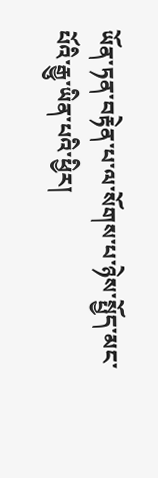ཡོན་ཏན་བརྟེན་པ་ལ་སོགས་པ་ཉེས་སྤྱོད་མང་པོའི་རྒྱུ་ཡིན་པའི་ཕྱིར།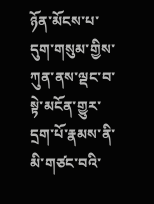ཉོན་མོངས་པ་དུག་གསུམ་གྱིས་ཀུན་ནས་ལྡང་བ་སྟེ་མངོན་གྱུར་དྲག་པོ་རྣམས་ནི་མི་གཙང་བའི་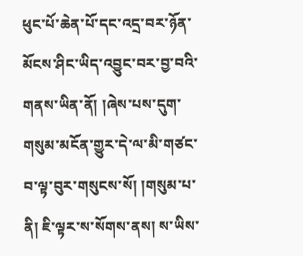ཕུང་པོ་ཆེན་པོ་དང་འདྲ་བར་ཉོན་མོངས་ཤིང་ཡིད་འབྱུང་བར་བྱ་བའི་གནས་ཡིན་ནོ། །ཞེས་པས་དུག་གསུམ་མངོན་གྱུར་དེ་ལ་མི་གཙང་བ་ལྟ་བུར་གསུངས་སོ། །གསུམ་པ་ནི། ཇི་ལྟར་ས་སོགས་ནས། ས་ཡིས་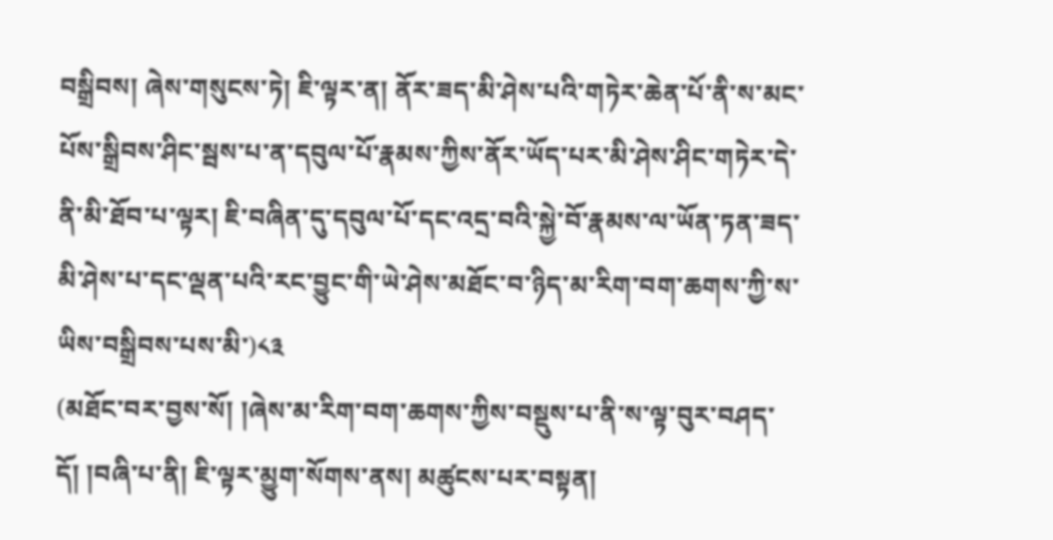བསྒྲིབས། ཞེས་གསུངས་ཏེ། ཇི་ལྟར་ན། ནོར་ཟད་མི་ཤེས་པའི་གཏེར་ཆེན་པོ་ནི་ས་མང་པོས་སྒྲིབས་ཤིང་སྦས་པ་ན་དབུལ་པོ་རྣམས་ཀྱིས་ནོར་ཡོད་པར་མི་ཤེས་ཤིང་གཏེར་དེ་ནི་མི་ཐོབ་པ་ལྟར། ཇི་བཞིན་དུ་དབུལ་པོ་དང་འདྲ་བའི་སྐྱེ་བོ་རྣམས་ལ་ཡོན་ཏན་ཟད་མི་ཤེས་པ་དང་ལྡན་པའི་རང་བྱུང་གི་ཡེ་ཤེས་མཐོང་བ་ཉིད་མ་རིག་བག་ཆགས་ཀྱི་ས་ཡིས་བསྒྲིབས་པས་མི་)༨༣
(མཐོང་བར་བྱས་སོ། །ཞེས་མ་རིག་བག་ཆགས་ཀྱིས་བསྡུས་པ་ནི་ས་ལྟ་བུར་བཤད་དོ། །བཞི་པ་ནི། ཇི་ལྟར་མྱུག་སོགས་ནས། མཚུངས་པར་བསྟན།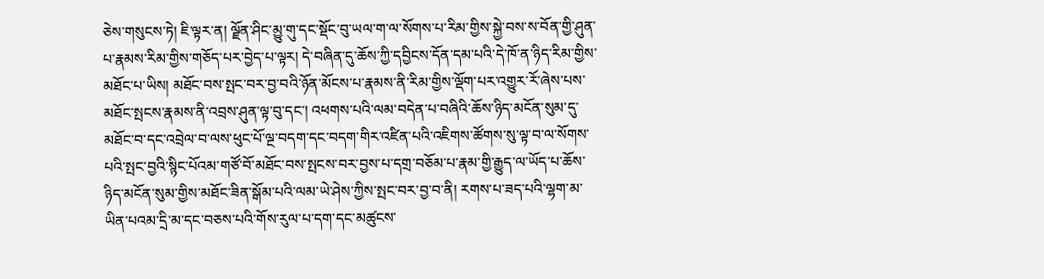ཅེས་གསུངས་ཏེ། ཇི་ལྟར་ན། ལྗོན་ཤིང་མྱུ་གུ་དང་སྡོང་བུ་ཡལ་ག་ལ་སོགས་པ་རིམ་གྱིས་སྐྱེ་བས་ས་བོན་གྱི་ཤུན་པ་རྣམས་རིམ་གྱིས་གཅོད་པར་བྱེད་པ་ལྟར། དེ་བཞིན་དུ་ཆོས་ཀྱི་དབྱིངས་དོན་དམ་པའི་དེ་ཁོ་ན་ཉིད་རིམ་གྱིས་མཐོང་པ་ཡིས། མཐོང་བས་སྤང་བར་བྱ་བའི་ཉོན་མོངས་པ་རྣམས་ནི་རིམ་གྱིས་ལྡོག་པར་འགྱུར་རོ་ཞེས་པས་མཐོང་སྤངས་རྣམས་ནི་འབྲས་ཤུན་ལྟ་བུ་དང་། འཕགས་པའི་ལམ་བདེན་པ་བཞིའི་ཆོས་ཉིད་མངོན་སུམ་དུ་མཐོང་བ་དང་འབྲེལ་བ་ལས་ཕུང་པོ་ལྔ་བདག་དང་བདག་གིར་འཛིན་པའི་འཇིགས་ཚོགས་སུ་ལྟ་བ་ལ་སོགས་པའི་སྤང་བྱའི་སྙིང་པོའམ་གཙོ་བོ་མཐོང་བས་སྤངས་བར་བྱས་པ་དགྲ་བཅོམ་པ་རྣམ་གྱི་རྒྱུད་ལ་ཡོད་པ་ཆོས་ཉིད་མངོན་སུམ་གྱིས་མཐོང་ཟིན་སྒོམ་པའི་ལམ་ཡེ་ཤེས་ཀྱིས་སྤང་བར་བྱ་བ་ནི། རགས་པ་ཟད་པའི་ལྷག་མ་ཡིན་པའམ་དྲི་མ་དང་བཅས་པའི་གོས་རུལ་པ་དག་དང་མཚུངས་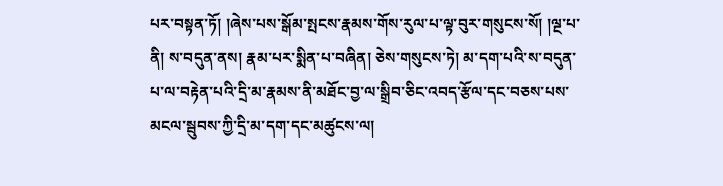པར་བསྟན་ཏོ། །ཞེས་པས་སྒོམ་སྤངས་རྣམས་གོས་རུལ་པ་ལྟ་བུར་གསུངས་སོ། །ལྔ་པ་ནི། ས་བདུན་ནས། རྣམ་པར་སྨིན་པ་བཞིན། ཅེས་གསུངས་ཏེ། མ་དག་པའི་ས་བདུན་པ་ལ་བརྟེན་པའི་དྲི་མ་རྣམས་ནི་མཐོང་བྱ་ལ་སྒྲིབ་ཅིང་འབད་རྩོལ་དང་བཅས་པས་མངལ་སྦུབས་ཀྱི་དྲི་མ་དག་དང་མཚུངས་ལ།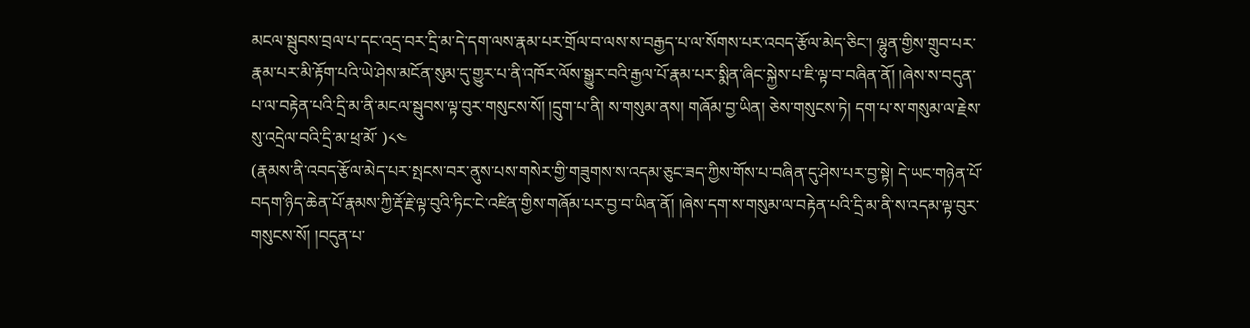མངལ་སྦུབས་བྲལ་པ་དང་འདྲ་བར་དྲི་མ་དེ་དག་ལས་རྣམ་པར་གྲོལ་བ་ལས་ས་བརྒྱད་པ་ལ་སོགས་པར་འབད་རྩོལ་མེད་ཅིང་། ལྷུན་གྱིས་གྲུབ་པར་རྣམ་པར་མི་རྟོག་པའི་ཡེ་ཤེས་མངོན་སུམ་དུ་གྱུར་པ་ནི་འཁོར་ལོས་སྒྱུར་བའི་རྒྱལ་པོ་རྣམ་པར་སྨིན་ཞིང་སྐྱེས་པ་ཇི་ལྟ་བ་བཞིན་ནོ། །ཞེས་ས་བདུན་པ་ལ་བརྟེན་པའི་དྲི་མ་ནི་མངལ་སྦུབས་ལྟ་བུར་གསུངས་སོ། །དྲུག་པ་ནི། ས་གསུམ་ནས། གཞོམ་བྱ་ཡིན། ཅེས་གསུངས་ཏེ། དག་པ་ས་གསུམ་ལ་རྗེས་སུ་འདྲེལ་བའི་དྲི་མ་ཕྲ་མོ་ )༨༤
(རྣམས་ནི་འབད་རྩོལ་མེད་པར་སྤངས་བར་ནུས་པས་གསེར་གྱི་གཟུགས་ས་འདམ་ཅུང་ཟད་ཀྱིས་གོས་པ་བཞིན་དུ་ཤེས་པར་བྱ་སྟེ། དེ་ཡང་གཉེན་པོ་བདག་ཉིད་ཆེན་པོ་རྣམས་ཀྱི་རྡོ་རྗེ་ལྟ་བུའི་ཏིང་ངེ་འཛིན་གྱིས་གཞོམ་པར་བྱ་བ་ཡིན་ནོ། །ཞེས་དག་ས་གསུམ་ལ་བརྟེན་པའི་དྲི་མ་ནི་ས་འདམ་ལྟ་བུར་གསུངས་སོ། །བདུན་པ་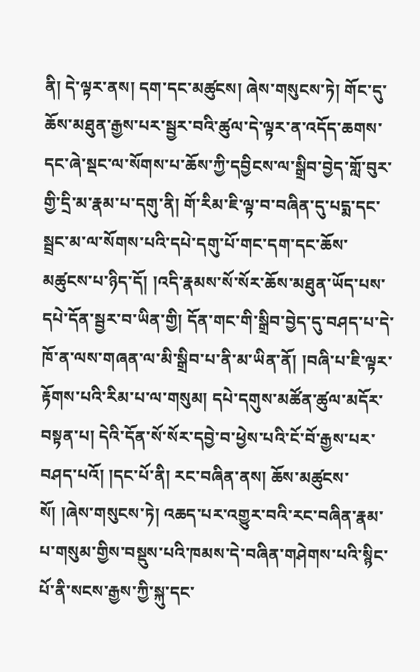ནི། དེ་ལྟར་ནས། དག་དང་མཚུངས། ཞེས་གསུངས་ཏེ། གོང་དུ་ཆོས་མཐུན་རྒྱས་པར་སྦྱར་བའི་ཚུལ་དེ་ལྟར་ན་འདོད་ཆགས་དང་ཞེ་སྡང་ལ་སོགས་པ་ཆོས་ཀྱི་དབྱིངས་ལ་སྒྲིབ་བྱེད་གློ་བུར་གྱི་དྲི་མ་རྣམ་པ་དགུ་ནི། གོ་རིམ་ཇི་ལྟ་བ་བཞིན་དུ་པདྨ་དང་སྦྲང་མ་ལ་སོགས་པའི་དཔེ་དགུ་པོ་གང་དག་དང་ཆོས་མཚུངས་པ་ཉིད་དོ། །འདི་རྣམས་སོ་སོར་ཆོས་མཐུན་ཡོད་པས་དཔེ་དོན་སྦྱར་བ་ཡིན་གྱི། དོན་གང་གི་སྒྲིབ་བྱེད་དུ་བཤད་པ་དེ་ཁོ་ན་ལས་གཞན་ལ་མི་སྒྲིབ་པ་ནི་མ་ཡིན་ནོ། །བཞི་པ་ཇི་ལྟར་རྟོགས་པའི་རིམ་པ་ལ་གསུམ། དཔེ་དགུས་མཚོན་ཚུལ་མདོར་བསྟན་པ། དེའི་དོན་སོ་སོར་དབྱེ་བ་ཕྱེས་པའི་ངོ་བོ་རྒྱས་པར་བཤད་པའོ། །དང་པོ་ནི། རང་བཞིན་ནས། ཆོས་མཚུངས་སོ། །ཞེས་གསུངས་ཏེ། འཆད་པར་འགྱུར་བའི་རང་བཞིན་རྣམ་པ་གསུམ་གྱིས་བསྡུས་པའི་ཁམས་དེ་བཞིན་གཤེགས་པའི་སྙིང་པོ་ནི་སངས་རྒྱས་ཀྱི་སྐུ་དང་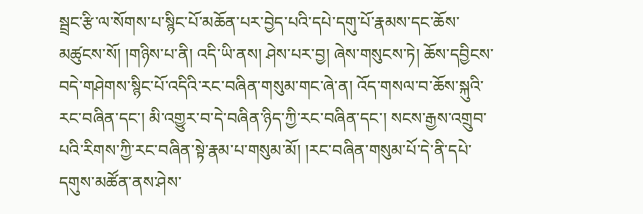སྦྲང་རྩི་ལ་སོགས་པ་སྙིང་པོ་མཆོན་པར་བྱེད་པའི་དཔེ་དགུ་པོ་རྣམས་དང་ཆོས་མཚུངས་སོ། །གཉིས་པ་ནི། འདི་ཡི་ནས། ཤེས་པར་བྱ། ཞེས་གསུངས་ཏེ། ཆོས་དབྱིངས་བདེ་གཤེགས་སྙིང་པོ་འདིའི་རང་བཞིན་གསུམ་གང་ཞེ་ན། འོད་གསལ་བ་ཆོས་སྐུའི་རང་བཞིན་དང་། མི་འགྱུར་བ་དེ་བཞིན་ཉིད་ཀྱི་རང་བཞིན་དང་། སངས་རྒྱས་འགྲུབ་པའི་རིགས་ཀྱི་རང་བཞིན་སྟེ་རྣམ་པ་གསུམ་མོ། །རང་བཞིན་གསུམ་པོ་དེ་ནི་དཔེ་དགུས་མཚོན་ནས་ཤེས་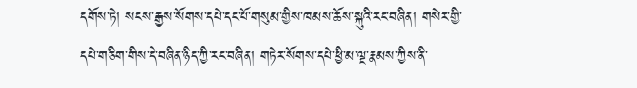དགོས་ཏེ། སངས་རྒྱས་སོགས་དཔེ་དང་པོ་གསུམ་གྱིས་ཁམས་ཆོས་སྐུའི་རང་བཞིན། གསེར་གྱི་དཔེ་གཅིག་གིས་དེ་བཞིན་ཉིད་ཀྱི་རང་བཞིན། གཏེར་སོགས་དཔེ་ཕྱི་མ་ལྔ་རྣམས་ཀྱིས་ནི་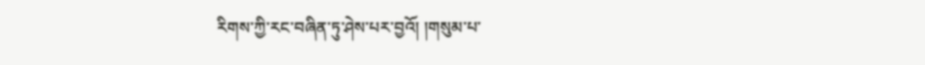རིགས་ཀྱི་རང་བཞིན་ཏུ་ཤེས་པར་བྱའོ། །གསུམ་པ་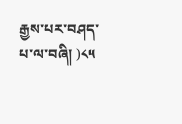རྒྱས་པར་བཤད་པ་ལ་བཞི། )༨༥